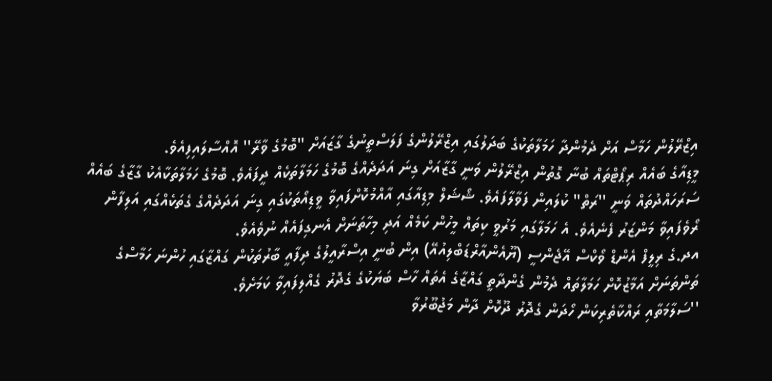އިޒްރޭލުން ހަމާސް އަށް ދެމުންދާ ހަމަލާތަކުގެ ބަދަލުގައި އިޒްރޭލުންގެ ފަލަސްތީނުގެ ގާޒައަށް "ބޮމުގެ ވާރޭ'' އޮއްސާލައިފިއެވެ.
މީޑިއާގެ ބައެއް ރިޕޯޓްތައް ބުނާ ގޮތުން އިޒްރޭލުން ވަނީ ގާޒާއަށް ގިނަ އަދަދެއްގެ ބޮމުގެ ހަމަލާތަކެއް ދީފައެވެ. ބޮމުގެ ހަމަލާތަކާއެކު ގާޒާގެ ބައެއް ސަރަހައްދުތައް ވަނީ ''ރަތް" ކުލައިން ފަވާލާފައެވެ. ޝޯޝަލް މިޑިއާގައި އާއްމުކޮށްފައިވާ ވީޑިއޯތަކުގައި ގިނަ އަދަދެއްގެ ގެތަކެއްގައި އަލިފާން ރޯވެފައިވާ މަންޒަރު ފެނެއެވެ. އެ ހަމަލާގައި މަރުވީ ކިތައް މީހުން ކަމެއް އަދި މިހާތަނަށް އެނގިފައެއް ނުވެއެވެ.
އދ.ގެ ރިލީފް އެންޑް ވޯކްސް އޭޖެންސީ (ޔޫއެންއާރްޑަބްލިއުއޭ) އިން ބުނީ އިސްރާއީލުގެ ދިފާއީ ބާރުތަކުން ގައްޒާގައި ހުންނަ ހަމާސްގެ ތަންތަނަށް އަމާޒުކޮށް ހަމަލާތައް ދެމުން ގެންދާތީ ގައްޒާގެ އެތައް ހާސް ބަޔަކުގެ ގެދޮރު ގެއްލިފައިވާ ކަމަށެވެ.
''ސަލާމަތާއި ރައްކާތެރިކަން ހޯދަން ގެދޮރު ދޫކޮށް ދާން މަޖުބޫރުވާ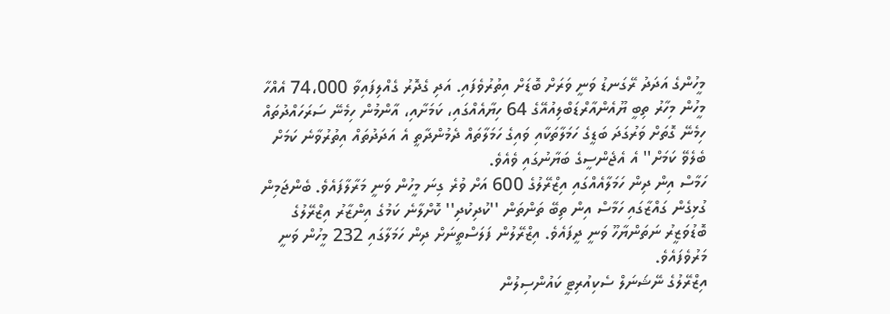މީހުންގެ އަދަދު ރޭގަނޑު ވަނީ ވަރަށް ބޮޑަށް އިތުރުވެފައި. އަދި ގެދޮރު ގެއްލިފައިވާ 74،000 އެއްހާ މީހުން މިހާރު ތިބީ ޔޫއެންއާރްޑަބްލިއުއޭގެ 64 ހިޔާއެއްގައި، ކަމަށާއި، އާންމުން ހިމެނޭ ސަރަހައްދުތައް ހިމެނޭ ގޮތަށް ވަރުގަދަ ބަޑީގެ ހަމަލާތަކާއި ވައިގެ ހަމަލާތައް ދެމުންދާތީ އެ އަދަދުތައް އިތުރުވާނެ ކަމަށް ބެލެވޭ ކަމަށް'' އެ އެޖެންސީގެ ބަޔާނުގައި ވެއެވެ.
ހަމާސް އިން ދިން ހަމަލާއެއްގައި އިޒްރޭލުގެ 600 އަށް ވުރެ ގިނަ މީހުން ވަނީ މަރާލާފައެވެ. ބެންޖަމިން ގުޅިގެން ގައްޒާގައި ހަމާސް އިން ތިބޭ ތަންތަން ''ކުދިކުދި'' ކޮށްލާނެ ކަމުގެ އިންޒާރު އިޒްރޭލުގެ ބޮޑުވަޒީރު ނަތަންޔާހޫ ވަނީ ދީފައެވެ. އިޒްރޭލުން ފަލަސްތީނަށް ދިން ހަމަލާގައި 232 މީހުން ވަނީ މަރުވެފައެވެ.
އިޒްރޭލުގެ ނޭޝަނަލް ސެކިއުރިޓީ ކައުންސިލުން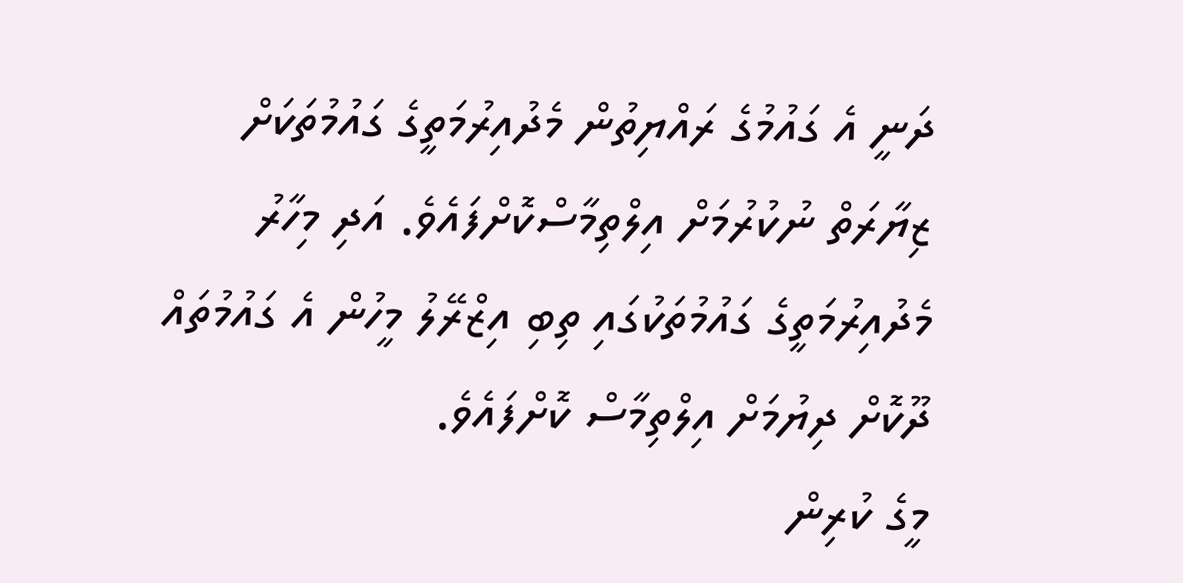ދަނީ އެ ގައުމުގެ ރައްޔިތުން މެދުއިރުމަތީގެ ގައުމުތަކަށް ޒިޔާރަތް ނުކުރުމަށް އިލްތިމާސްކޮށްފައެވެ. އަދި މިހާރު މެދުއިރުމަތީގެ ގައުމުތަކުގައި ތިބި އިޒްރޭލު މީހުން އެ ގައުމުތައް ދޫކޮށް ދިޔުމަށް އިލްތިމާސް ކޮށްފައެވެ.
މީގެ ކުރިން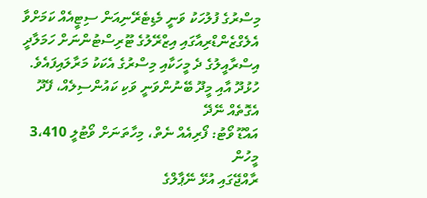މިސްރުގެ ފުލުހަކު ވަނީ މެޑިޓެރޭނިއަން ސިޓީއެއް ކަމަށްވާ އެލެގްޒެންޑްރިއާގައި އިޒްރޭލުގެ ޓޫރިސްޓުންނަށް ހަމަލާދީ އިސްރާއީލުގެ ދެ މީހަކާއި މިސްރުގެ އެކަކު މަރާލައިފައެވެ.
ހުޅުދޫ އާއި މީދޫ ބޭނުންވަނީ ވަކި ކައުންސިލެއް، ފޭދޫ އެގޮތެއް ނޭދޭ
އައްޑޫ ވޯޓު: ފޯރިއެއް ނެތް، މިހާތަނަށް ވޯޓުލީ 3،410 މީހުން
ރާއްޖޭގައި އުޅޭ ނޭޕާލްގެ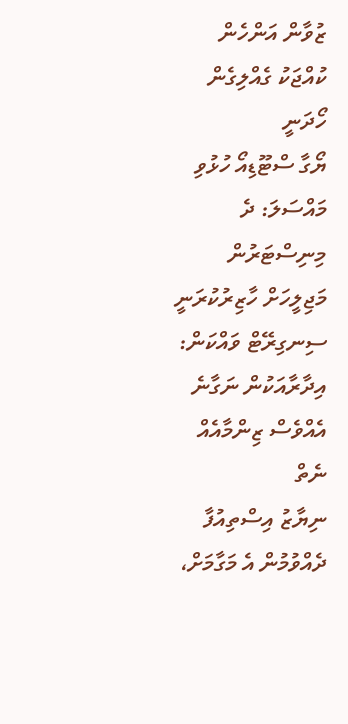ޒުވާން އަންހެން ކުއްޖަކު ގެއްލިގެން ހޯދަނީ
ޔޯގާ ސްޓޫޑިއޯ ހުޅުވި މައްސަލަ: ދެ މިނިސްޓަރުން މަޖިލީހަށް ހާޒިރުކުރަނީ
ސިނގިރޭޓް ވައްކަން: އިދާރާއަކުން ނަގާނެ އެއްވެސް ޒިންމާއެއް ނެތް
ނިޔާޒު އިސްތިއުފާ ދެއްވުމުން އެ މަގާމަށް،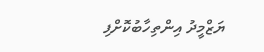ޔަޒްމީދު އިންތިހާބުކޮށްފި